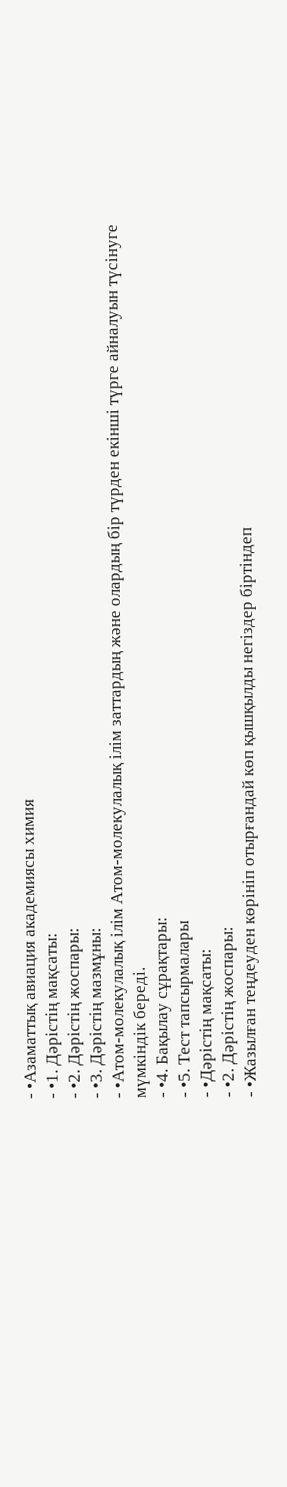- •Азаматтық авиация академиясы химия
- •1. Дәрістің мақсаты:
- •2. Дәрістің жоспары:
- •3. Дәрістің мазмұны:
- •Атом-молекулалық ілім Атом-молекулалық ілім заттардың және олардың бір түрден екінші түрге айналуын түсінуге мүмкіндік береді.
- •4. Бақылау сұрақтары:
- •5. Тест тапсырмалары
- •Дәрістің мақсаты:
- •2. Дәрістің жоспары:
- •Жазылған теңдеуден көрiнiп отырғандай көп қышқылды негiздер бiртiндеп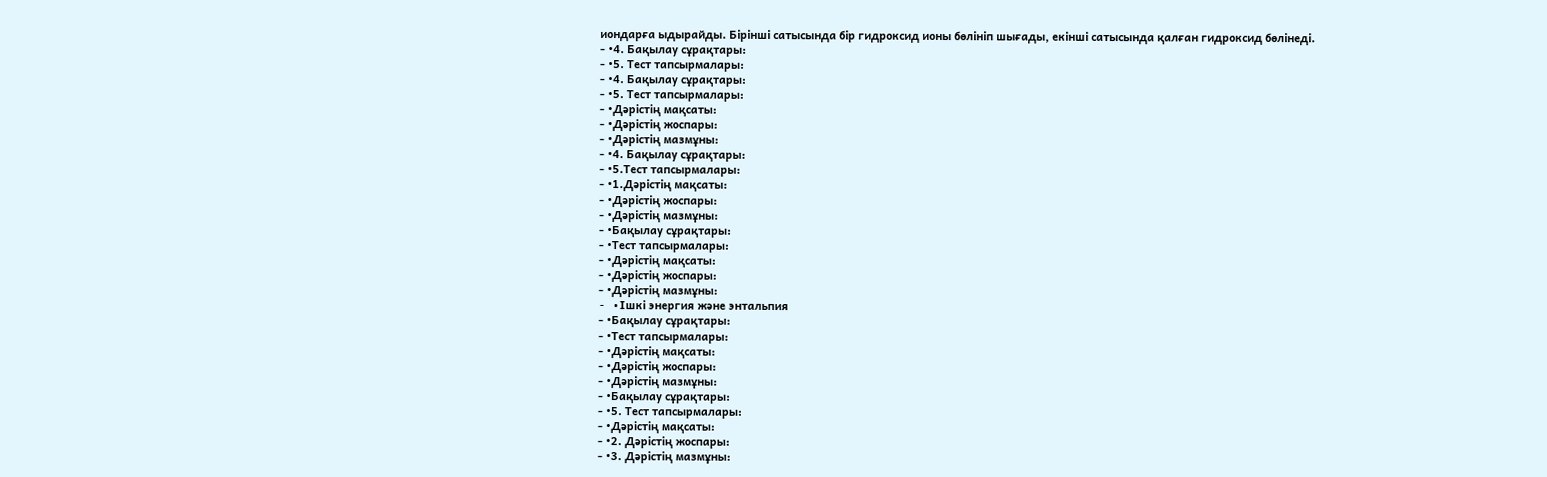иондарға ыдырайды. Бiрiншi сатысында бiр гидроксид ионы бөлiнiп шығады, екiншi сатысында қалған гидроксид бөлiнедi.
- •4. Бақылау сұрақтары:
- •5. Тест тапсырмалары:
- •4. Бақылау сұрақтары:
- •5. Тест тапсырмалары:
- •Дәрістің мақсаты:
- •Дәрістің жоспары:
- •Дәрістің мазмұны:
- •4. Бақылау сұрақтары:
- •5.Тест тапсырмалары:
- •1.Дәрістің мақсаты:
- •Дәрістің жоспары:
- •Дәрістің мазмұны:
- •Бақылау сұрақтары:
- •Тест тапсырмалары:
- •Дәрістің мақсаты:
- •Дәрістің жоспары:
- •Дәрістің мазмұны:
- •Iшкi энергия және энтальпия
- •Бақылау сұрақтары:
- •Тест тапсырмалары:
- •Дәрістің мақсаты:
- •Дәрістің жоспары:
- •Дәрістің мазмұны:
- •Бақылау сұрақтары:
- •5. Тест тапсырмалары:
- •Дәрістің мақсаты:
- •2. Дәрістің жоспары:
- •3. Дәрістің мазмұны: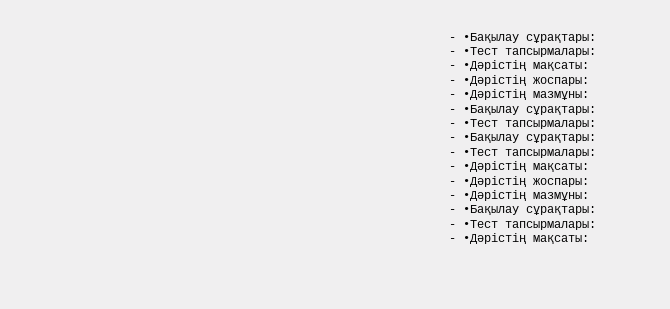- •Бақылау сұрақтары:
- •Тест тапсырмалары:
- •Дәрістің мақсаты:
- •Дәрістің жоспары:
- •Дәрістің мазмұны:
- •Бақылау сұрақтары:
- •Тест тапсырмалары:
- •Бақылау сұрақтары:
- •Тест тапсырмалары:
- •Дәрістің мақсаты:
- •Дәрістің жоспары:
- •Дәрістің мазмұны:
- •Бақылау сұрақтары:
- •Тест тапсырмалары:
- •Дәрістің мақсаты: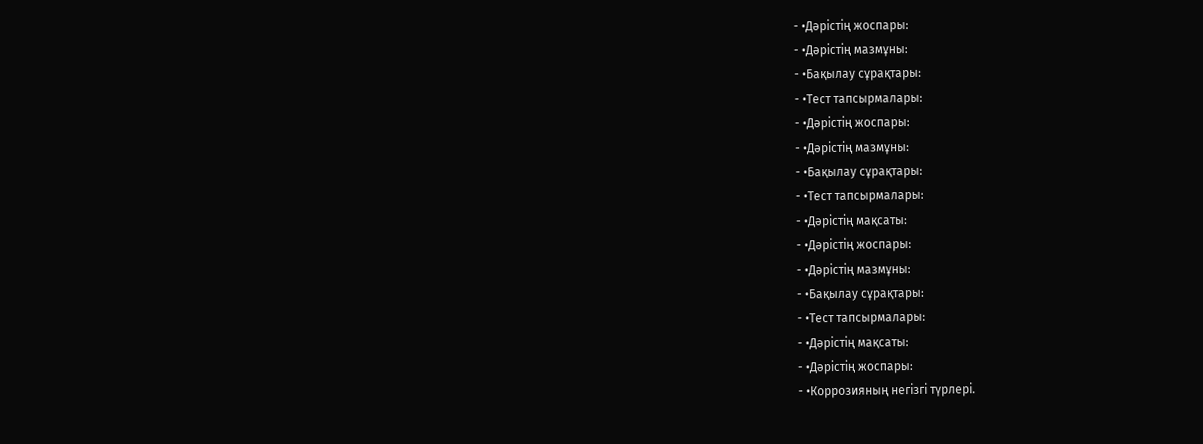- •Дәрістің жоспары:
- •Дәрістің мазмұны:
- •Бақылау сұрақтары:
- •Тест тапсырмалары:
- •Дәрістің жоспары:
- •Дәрістің мазмұны:
- •Бақылау сұрақтары:
- •Тест тапсырмалары:
- •Дәрістің мақсаты:
- •Дәрістің жоспары:
- •Дәрістің мазмұны:
- •Бақылау сұрақтары:
- •Тест тапсырмалары:
- •Дәрістің мақсаты:
- •Дәрістің жоспары:
- •Коррозияның негiзгi түрлерi.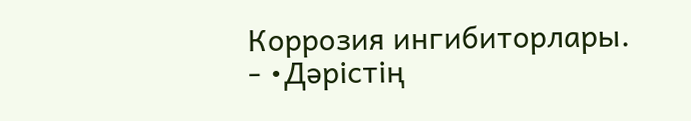Коррозия ингибиторлары.
- •Дәрістің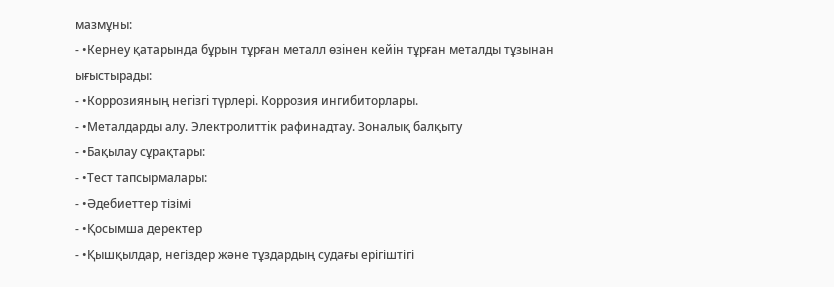мазмұны:
- •Кернеу қатарында бұрын тұрған металл өзiнен кейiн тұрған металды тұзынан ығыстырады:
- •Коррозияның негiзгi түрлерi. Коррозия ингибиторлары.
- •Металдарды алу. Электролиттiк рафинадтау. Зоналық балқыту
- •Бақылау сұрақтары:
- •Тест тапсырмалары:
- •Әдебиеттер тізімі
- •Қосымша деректер
- •Қышқылдар, негіздер және тұздардың судағы ерігіштігі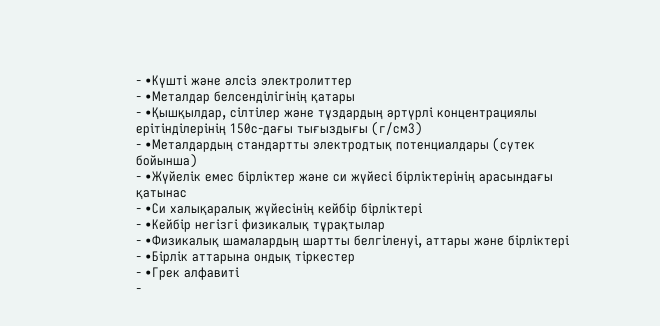- •Күшті және әлсіз электролиттер
- •Металдар белсенділігінің қатары
- •Қышқылдар, сілтілер және тұздардың әртүрлі концентрациялы ерітінділерінің 150с-дағы тығыздығы (г/см3)
- •Металдардың стандартты электродтық потенциалдары (сутек бойынша)
- •Жүйелік емес бірліктер және си жүйесі бірліктерінің арасындағы қатынас
- •Си халықаралық жүйесінің кейбір бірліктері
- •Кейбір негізгі физикалық тұрақтылар
- •Физикалық шамалардың шартты белгіленуі, аттары және бірліктері
- •Бірлік аттарына ондық тіркестер
- •Грек алфавиті
-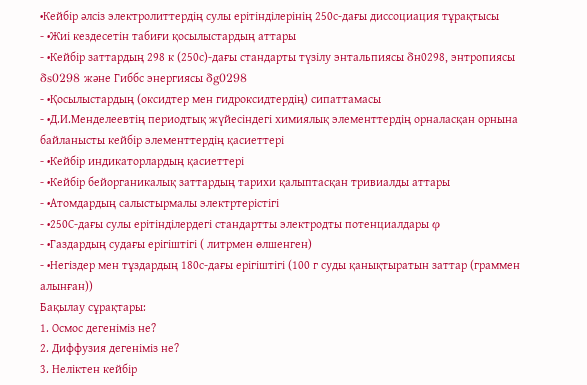•Кейбір әлсіз электролиттердің сулы ерітінділерінің 250с-дағы диссоциация тұрақтысы
- •Жиі кездесетін табиғи қосылыстардың аттары
- •Кейбір заттардың 298 к (250с)-дағы стандарты түзілу энтальпиясы δн0298, энтропиясы δs0298 және Гиббс энергиясы δg0298
- •Қосылыстардың (оксидтер мен гидроксидтердің) сипаттамасы
- •Д.И.Менделеевтің периодтық жүйесіндегі химиялық элементтердің орналасқан орнына байланысты кейбір элементтердің қасиеттері
- •Кейбiр индикаторлардың қасиеттерi
- •Кейбір бейорганикалық заттардың тарихи қалыптасқан тривиалды аттары
- •Атомдардың салыстырмалы электртерістігі
- •250С-дағы сулы ерітінділердегі стандартты электродты потенциалдары φ
- •Газдардың судағы ерігіштігі ( литрмен өлшенген)
- •Негіздер мен тұздардың 180с-дағы ерігіштігі (100 г суды қанықтыратын заттар (граммен алынған))
Бақылау сұрақтары:
1. Осмос дегеніміз не?
2. Диффузия дегеніміз не?
3. Неліктен кейбір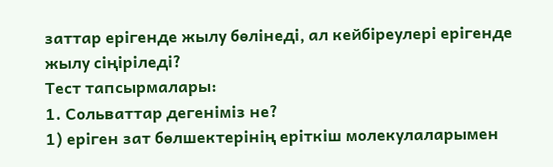заттар ерігенде жылу бөлінеді, ал кейбіреулері ерігенде жылу сіңіріледі?
Тест тапсырмалары:
1. Сольваттар дегеніміз не?
1) еріген зат бөлшектерінің еріткіш молекулаларымен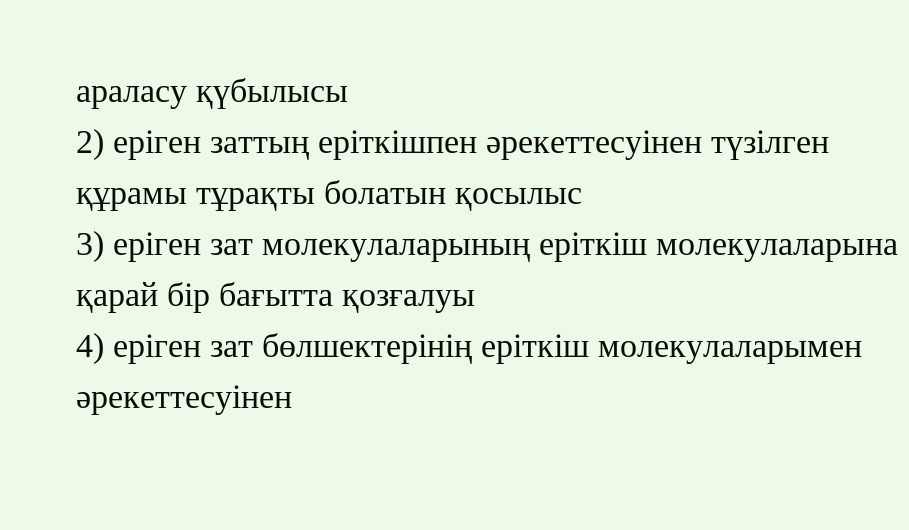араласу қүбылысы
2) еріген заттың еріткішпен әрекеттесуінен түзілген құрамы тұрақты болатын қосылыс
3) еріген зат молекулаларының еріткіш молекулаларына қарай бір бағытта қозғалуы
4) еріген зат бөлшектерінің еріткіш молекулаларымен әрекеттесуінен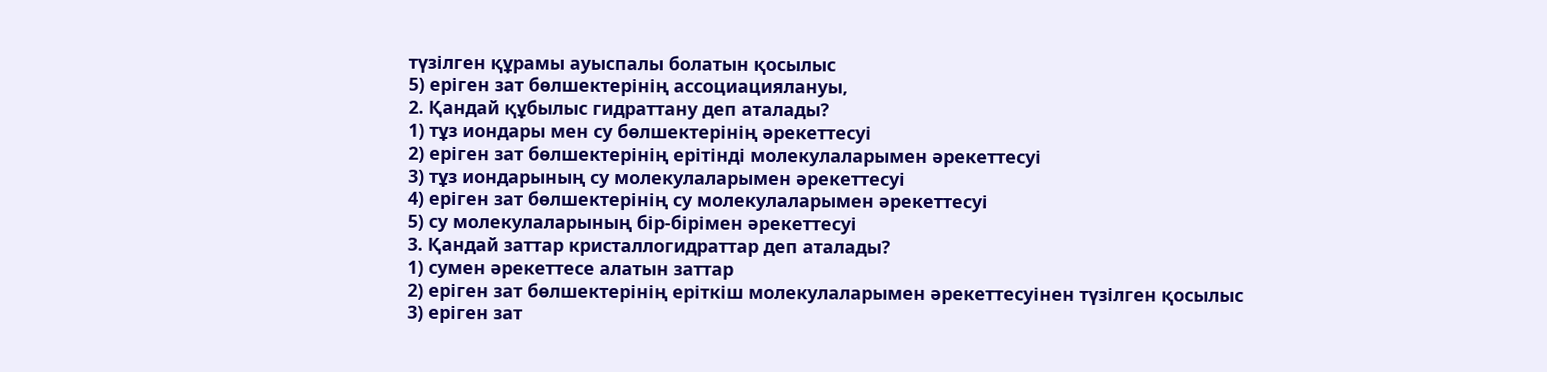түзілген құрамы ауыспалы болатын қосылыс
5) еріген зат бөлшектерінің ассоциациялануы,
2. Қандай құбылыс гидраттану деп аталады?
1) тұз иондары мен су бөлшектерінің әрекеттесуі
2) еріген зат бөлшектерінің ерітінді молекулаларымен әрекеттесуі
3) тұз иондарының су молекулаларымен әрекеттесуі
4) еріген зат бөлшектерінің су молекулаларымен әрекеттесуі
5) су молекулаларының бір-бірімен әрекеттесуі
3. Қандай заттар кристаллогидраттар деп аталады?
1) сумен әрекеттесе алатын заттар
2) еріген зат бөлшектерінің еріткіш молекулаларымен әрекеттесуінен түзілген қосылыс
3) еріген зат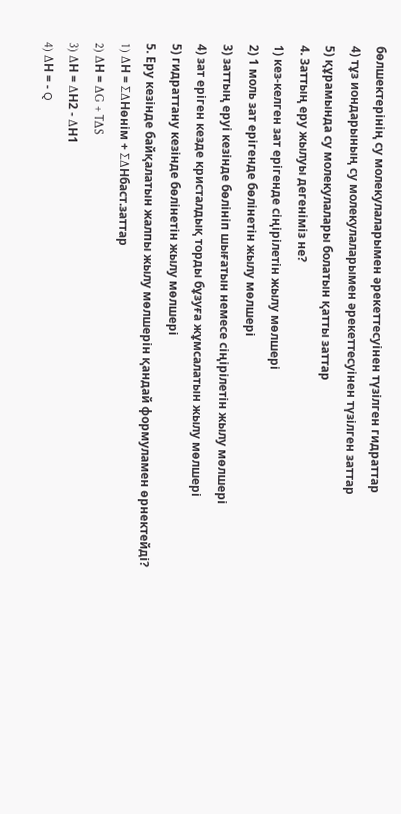бөлшектерінің су молекулаларымен әрекеттесуінен түзілген гидраттар
4) тұз иондарының су молекулаларымен әрекеттесуінен түзілген заттар
5) құрамында су молекулалары болатын қатты заттар
4. Заттың еру жылуы дегеніміз не?
1) кез-келген зат ерігенде сіңірілетін жылу мөлшері
2) 1 моль зат ерігенде бөлінетін жылу мөлшері
3) заттың еруі кезінде бөлініп шығатын немесе сіңірілетін жылу мөлшері
4) зат еріген кезде кристалдық торды бұзуға жұмсалатын жылу мөлшері
5) гидраттану кезінде бөлінетін жылу мөлшері
5. Еру кезінде байқалатын жалпы жылу мөлшерін қандай формуламен өрнектейді?
1) ΔН = ΣΔНөнім + ΣΔНбаст.заттар
2) ΔН = ΔG + TΔS
3) ΔН = ΔН2 - ΔН1
4) ΔН = - Q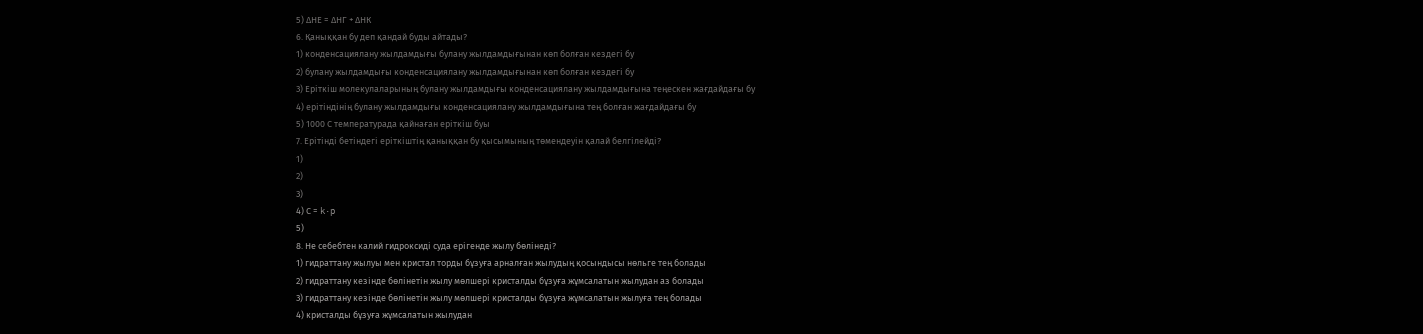5) ΔНE = ΔНГ + ΔНК
6. Қаныққан бу деп қандай буды айтады?
1) конденсациялану жылдамдығы булану жылдамдығынан көп болған кездегі бу
2) булану жылдамдығы конденсациялану жылдамдығынан көп болған кездегі бу
3) Еріткіш молекулаларының булану жылдамдығы конденсациялану жылдамдығына теңескен жағдайдағы бу
4) ерітіндінің булану жылдамдығы конденсациялану жылдамдығына тең болған жағдайдағы бу
5) 1000 С температурада қайнаған еріткіш буы
7. Ерітінді бетіндегі еріткіштің қаныққан бу қысымының төмендеуін қалай белгілейді?
1)
2)
3)
4) С = k·p
5)
8. Не себебтен калий гидроксиді суда ерігенде жылу бөлінеді?
1) гидраттану жылуы мен кристал торды бұзуға арналған жылудың қосындысы нөльге тең болады
2) гидраттану кезінде бөлінетін жылу мөлшері кристалды бұзуға жұмсалатын жылудан аз болады
3) гидраттану кезінде бөлінетін жылу мөлшері кристалды бұзуға жұмсалатын жылуға тең болады
4) кристалды бұзуға жұмсалатын жылудан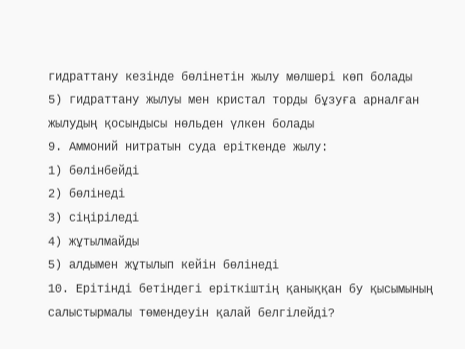гидраттану кезінде бөлінетін жылу мөлшері көп болады
5) гидраттану жылуы мен кристал торды бұзуға арналған жылудың қосындысы нөльден үлкен болады
9. Аммоний нитратын суда еріткенде жылу:
1) бөлінбейді
2) бөлінеді
3) сіңіріледі
4) жұтылмайды
5) алдымен жұтылып кейін бөлінеді
10. Ерітінді бетіндегі еріткіштің қаныққан бу қысымының салыстырмалы төмендеуін қалай белгілейді?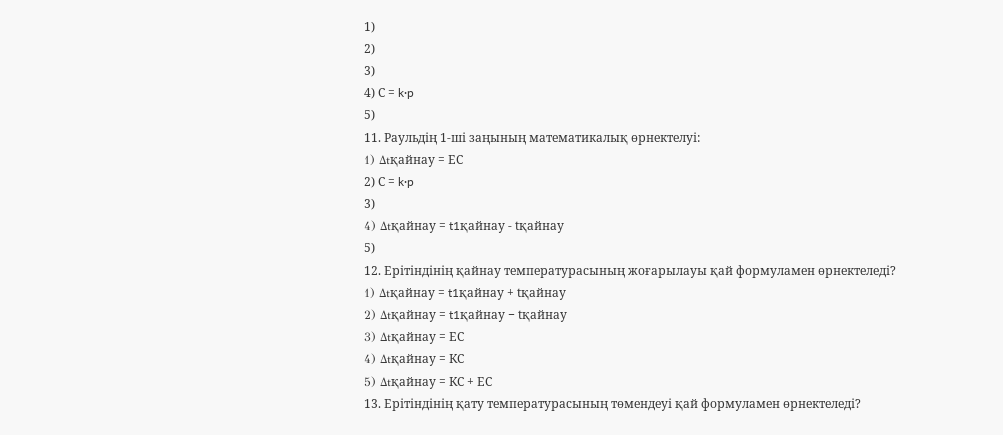1)
2)
3)
4) С = k·p
5)
11. Раульдің 1-ші заңының математикалық өрнектелуі:
1) Δtқайнау = ЕС
2) С = k·p
3)
4) Δtқайнау = t1қайнау - tқайнау
5)
12. Ерітіндінің қайнау температурасының жоғарылауы қай формуламен өрнектеледі?
1) Δtқайнау = t1қайнау + tқайнау
2) Δtқайнау = t1қайнау − tқайнау
3) Δtқайнау = ЕС
4) Δtқайнау = КС
5) Δtқайнау = КС + ЕС
13. Ерітіндінің қату температурасының төмендеуі қай формуламен өрнектеледі?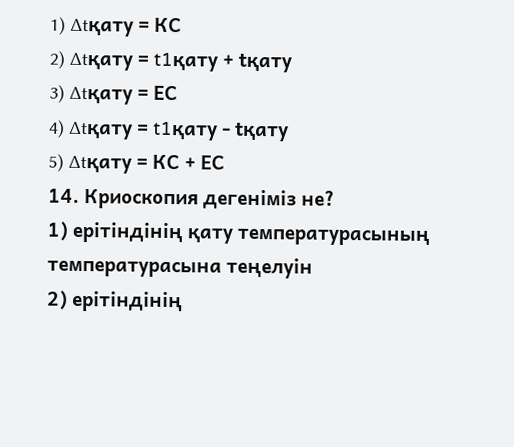1) Δtқату = КС
2) Δtқату = t1қату + tқату
3) Δtқату = ЕС
4) Δtқату = t1қату - tқату
5) Δtқату = КС + ЕС
14. Криоскопия дегеніміз не?
1) ерітіндінің қату температурасының температурасына теңелуін
2) ерітіндінің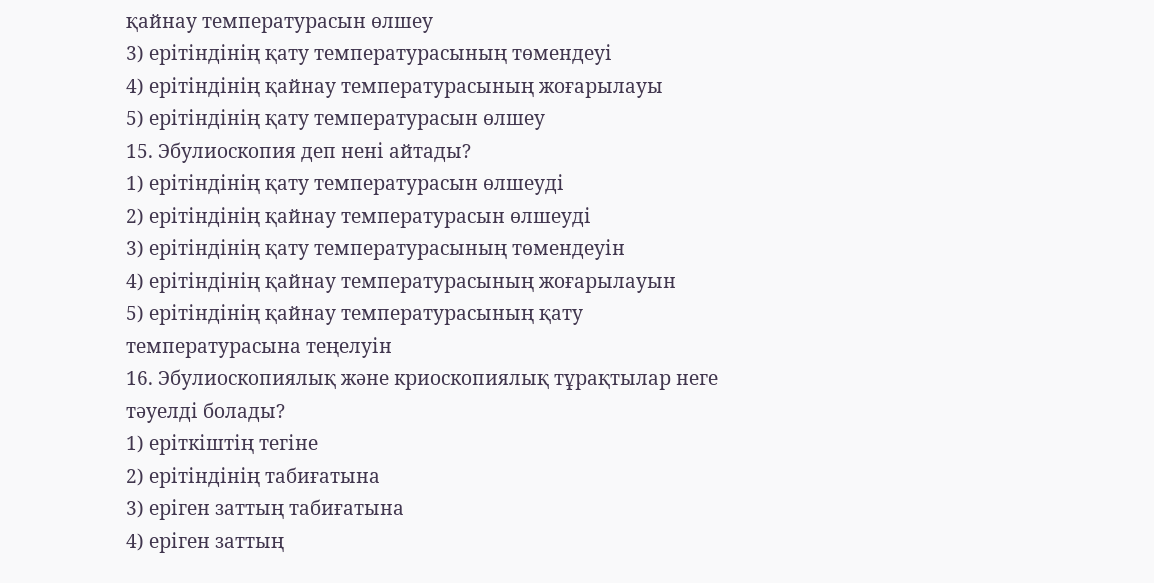қайнау температурасын өлшеу
3) ерітіндінің қату температурасының төмендеуі
4) ерітіндінің қайнау температурасының жоғарылауы
5) ерітіндінің қату температурасын өлшеу
15. Эбулиоскопия деп нені айтады?
1) ерітіндінің қату температурасын өлшеуді
2) ерітіндінің қайнау температурасын өлшеуді
3) ерітіндінің қату температурасының төмендеуін
4) ерітіндінің қайнау температурасының жоғарылауын
5) ерітіндінің қайнау температурасының қату температурасына теңелуін
16. Эбулиоскопиялық және криоскопиялық тұрақтылар неге тәуелді болады?
1) еріткіштің тегіне
2) ерітіндінің табиғатына
3) еріген заттың табиғатына
4) еріген заттың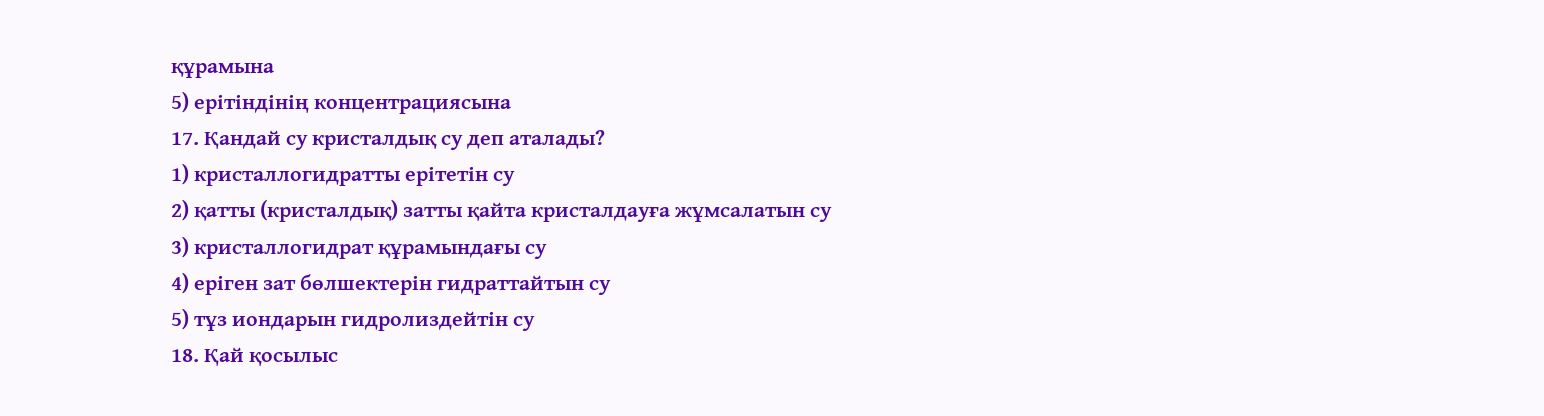құрамына
5) ерітіндінің концентрациясына
17. Қандай су кристалдық су деп аталады?
1) кристаллогидратты ерітетін су
2) қатты (кристалдық) затты қайта кристалдауға жұмсалатын су
3) кристаллогидрат құрамындағы су
4) еріген зат бөлшектерін гидраттайтын су
5) тұз иондарын гидролиздейтін су
18. Қай қосылыс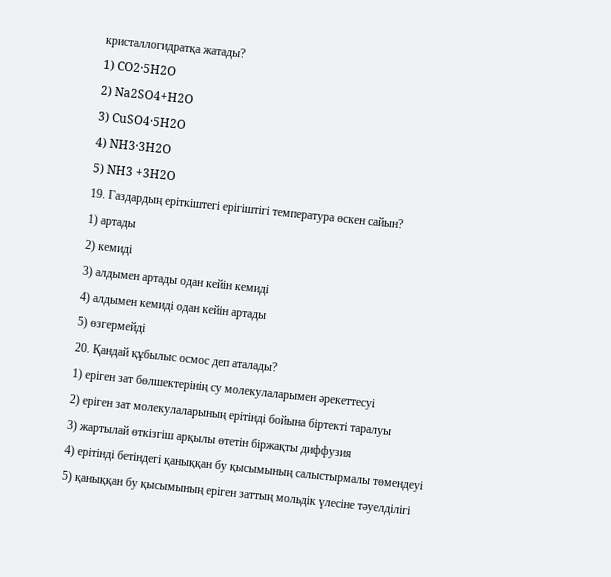кристаллогидратқа жатады?
1) CO2·5H2O
2) Na2SO4+H2O
3) CuSO4·5H2O
4) NH3·3H2O
5) NH3 +3H2O
19. Газдардың еріткіштегі ерігіштігі температура өскен сайын?
1) артады
2) кемиді
3) алдымен артады одан кейін кемиді
4) алдымен кемиді одан кейін артады
5) өзгермейді
20. Қандай құбылыс осмос деп аталады?
1) еріген зат бөлшектерінің су молекулаларымен әрекеттесуі
2) еріген зат молекулаларының ерітінді бойына біртекті таралуы
3) жартылай өткізгіш арқылы өтетін біржақты диффузия
4) ерітінді бетіндегі қаныққан бу қысымының салыстырмалы төмендеуі
5) қаныққан бу қысымының еріген заттың мольдік үлесіне тәуелділігі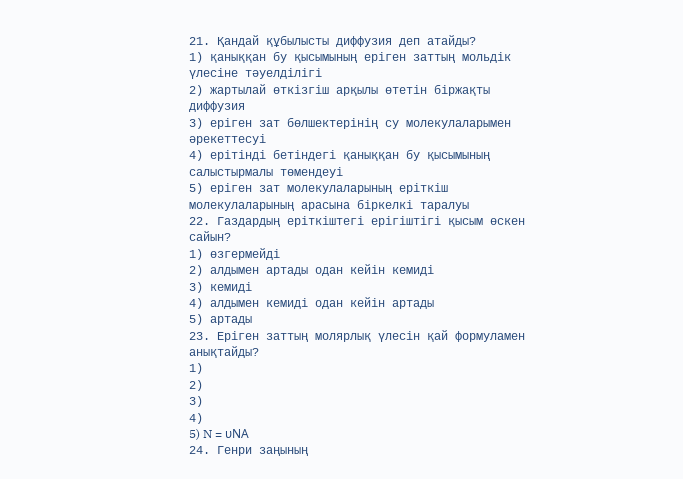21. Қандай құбылысты диффузия деп атайды?
1) қаныққан бу қысымының еріген заттың мольдік үлесіне тәуелділігі
2) жартылай өткізгіш арқылы өтетін біржақты диффузия
3) еріген зат бөлшектерінің су молекулаларымен әрекеттесуі
4) ерітінді бетіндегі қаныққан бу қысымының салыстырмалы төмендеуі
5) еріген зат молекулаларының еріткіш молекулаларының арасына біркелкі таралуы
22. Газдардың еріткіштегі ерігіштігі қысым өскен сайын?
1) өзгермейді
2) алдымен артады одан кейін кемиді
3) кемиді
4) алдымен кемиді одан кейін артады
5) артады
23. Еріген заттың молярлық үлесін қай формуламен анықтайды?
1)
2)
3)
4)
5) N = υNA
24. Генри заңының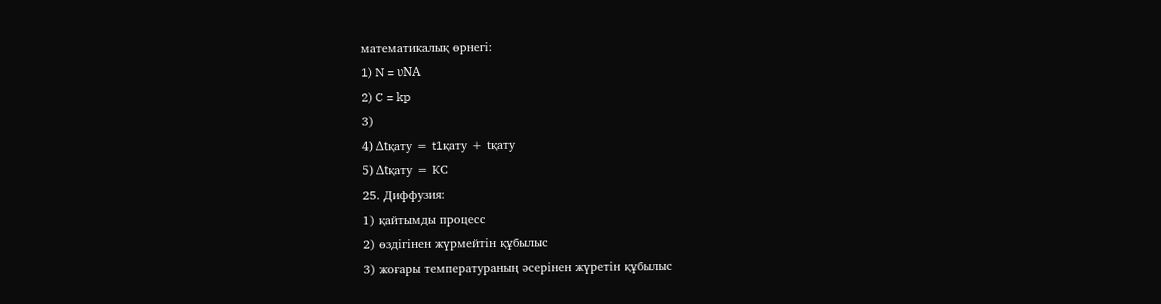математикалық өрнегі:
1) N = υNA
2) C = kp
3)
4) Δtқату = t1қату + tқату
5) Δtқату = КС
25. Диффузия:
1) қайтымды процесс
2) өздігінен жүрмейтін құбылыс
3) жоғары температураның әсерінен жүретін құбылыс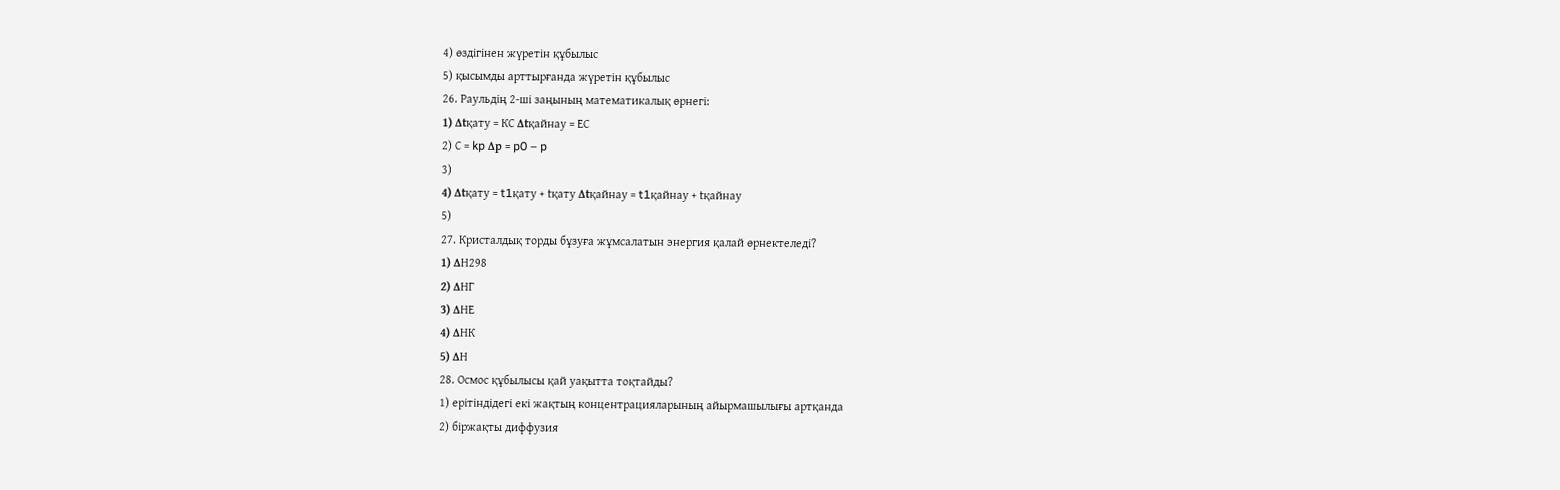4) өздігінен жүретін құбылыс
5) қысымды арттырғанда жүретін құбылыс
26. Раульдің 2-ші заңының математикалық өрнегі:
1) Δtқату = КС Δtқайнау = ЕС
2) С = kp Δp = p0 – p
3)
4) Δtқату = t1қату + tқату Δtқайнау = t1қайнау + tқайнау
5)
27. Кристалдық торды бұзуға жұмсалатын энергия қалай өрнектеледі?
1) ΔН298
2) ΔНГ
3) ΔНЕ
4) ΔНК
5) ΔН
28. Осмос құбылысы қай уақытта тоқтайды?
1) ерітіндідегі екі жақтың концентрацияларының айырмашылығы артқанда
2) біржақты диффузия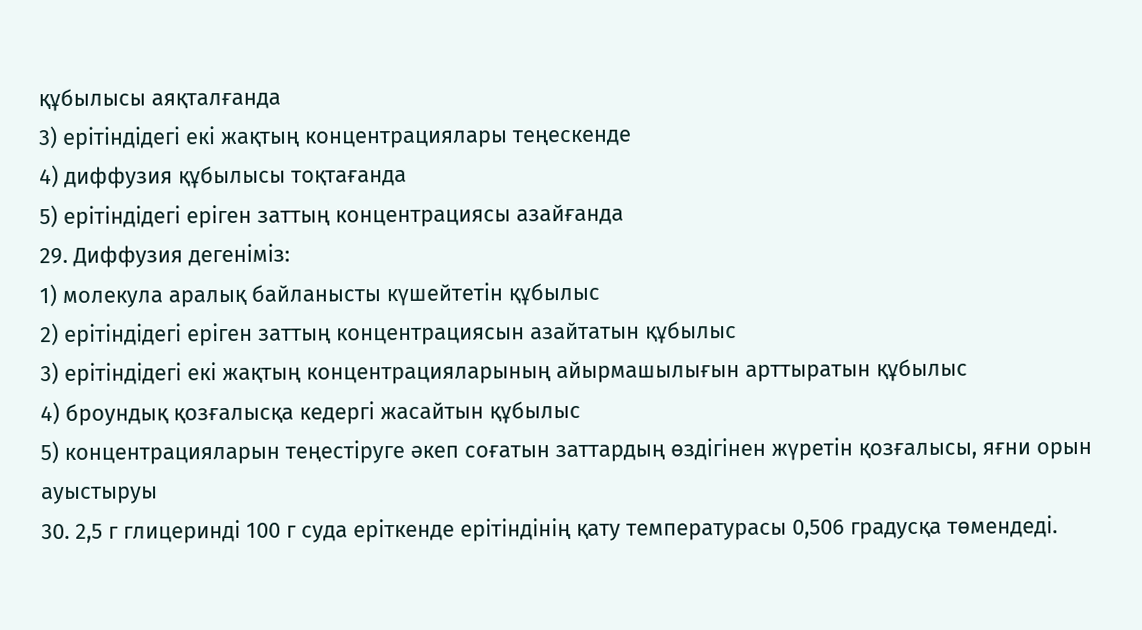құбылысы аяқталғанда
3) ерітіндідегі екі жақтың концентрациялары теңескенде
4) диффузия құбылысы тоқтағанда
5) ерітіндідегі еріген заттың концентрациясы азайғанда
29. Диффузия дегеніміз:
1) молекула аралық байланысты күшейтетін құбылыс
2) ерітіндідегі еріген заттың концентрациясын азайтатын құбылыс
3) ерітіндідегі екі жақтың концентрацияларының айырмашылығын арттыратын құбылыс
4) броундық қозғалысқа кедергі жасайтын құбылыс
5) концентрацияларын теңестіруге әкеп соғатын заттардың өздігінен жүретін қозғалысы, яғни орын ауыстыруы
30. 2,5 г глицеринді 100 г суда еріткенде ерітіндінің қату температурасы 0,506 градусқа төмендеді.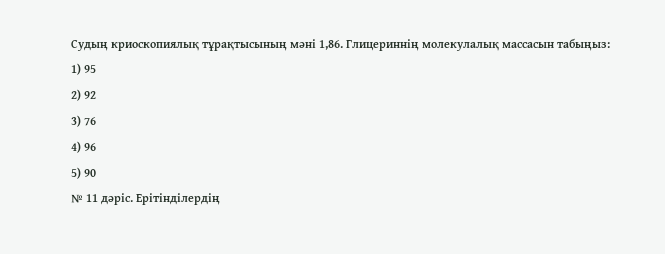Судың криоскопиялық тұрақтысының мәні 1,86. Глицериннің молекулалық массасын табыңыз:
1) 95
2) 92
3) 76
4) 96
5) 90
№ 11 дәріс. Ерітінділердің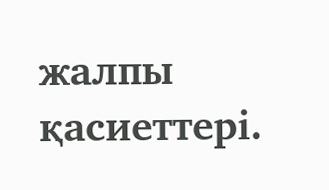жалпы қасиеттері.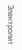Электролит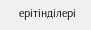ерітінділері